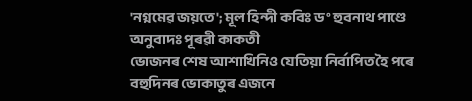'নগ্নমেৱ জয়তে'; মূল হিন্দী কবিঃ ড° হুবনাথ পাণ্ডে
অনুবাদঃ পূৰৱী কাকতী
ভোজনৰ শেষ আশাখিনিও যেতিয়া নিৰ্বাপিত হৈ পৰে
বহুদিনৰ ভোকাতুৰ এজনে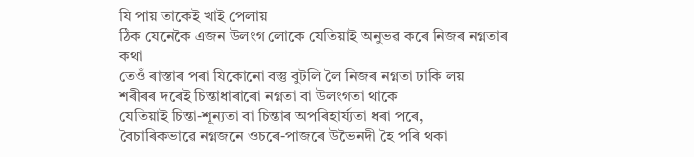যি পায় তাকেই খাই পেলায়
ঠিক যেনেকৈ এজন উলংগ লোকে যেতিয়াই অনুভৱ কৰে নিজৰ নগ্নতাৰ কথা
তেওঁ ৰাস্তাৰ পৰা যিকোনো বস্তু বুটলি লৈ নিজৰ নগ্নতা ঢাকি লয়
শৰীৰৰ দৰেই চিন্তাধাৰাৰো নগ্নতা বা উলংগতা থাকে
যেতিয়াই চিন্তা-শূন্যতা বা চিন্তাৰ অপৰিহাৰ্য্যতা ধৰা পৰে,
বৈচাৰিকভাৱে নগ্নজনে ওচৰে-পাজৰে উভৈনদী হৈ পৰি থকা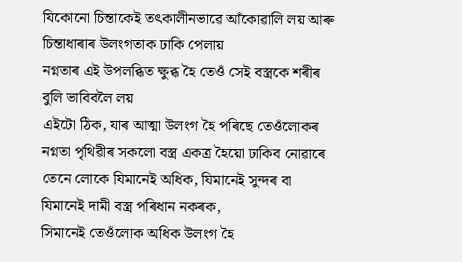যিকোনো চিন্তাকেই তৎকালীনভাৱে আঁকোৱালি লয় আৰু চিন্তাধাৰাৰ উলংগতাক ঢাকি পেলায়
নগ্নতাৰ এই উপলব্ধিত ক্ষুব্ধ হৈ তেওঁ সেই বস্ত্ৰকে শৰীৰ বুলি ভাবিবলৈ লয়
এইটো ঠিক, যাৰ আত্মা উলংগ হৈ পৰিছে তেওঁলোকৰ নগ্নতা পৃথিৱীৰ সকলো বস্ত্ৰ একত্ৰ হৈয়ো ঢাকিব নোৱাৰে
তেনে লোকে যিমানেই অধিক, যিমানেই সুন্দৰ বা যিমানেই দামী বস্ত্ৰ পৰিধান নকৰক,
সিমানেই তেওঁলোক অধিক উলংগ হৈ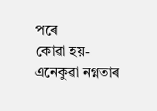পৰে
কোৱা হয়- এনেকুৱা নগ্নতাৰ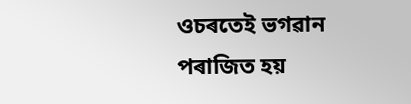ওচৰতেই ভগৱান পৰাজিত হয়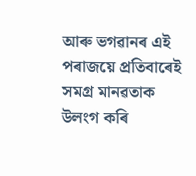আৰু ভগৱানৰ এই পৰাজয়ে প্ৰতিবাৰেই সমগ্ৰ মানৱতাক উলংগ কৰি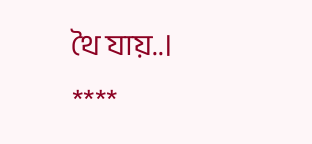থৈ যায়..।
****